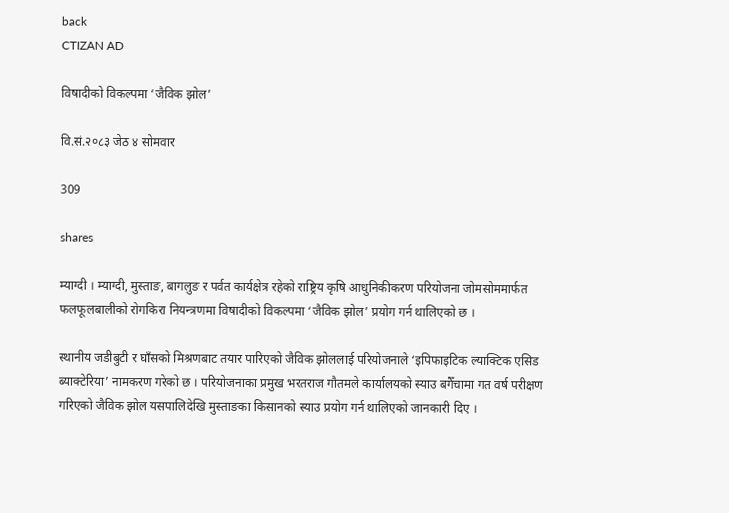back
CTIZAN AD

विषादीको विकल्पमा ‘जैविक झोल’

वि.सं.२०८३ जेठ ४ सोमवार

309

shares

म्याग्दी । म्याग्दी, मुस्ताङ, बागलुङ र पर्वत कार्यक्षेत्र रहेको राष्ट्रिय कृषि आधुनिकीकरण परियोजना जोमसोममार्फत फलफूलबालीको रोगकिरा नियन्त्रणमा विषादीको विकल्पमा ‘जैविक झोल’ प्रयोग गर्न थालिएको छ ।

स्थानीय जडीबुटी र घाँसको मिश्रणबाट तयार पारिएको जैविक झोललाई परियोजनाले ‘इपिफाइटिक ल्याक्टिक एसिड ब्याक्टेरिया’ नामकरण गरेको छ । परियोजनाका प्रमुख भरतराज गौतमले कार्यालयको स्याउ बगैँचामा गत वर्ष परीक्षण गरिएको जैविक झोल यसपालिदेखि मुस्ताङका किसानको स्याउ प्रयोग गर्न थालिएको जानकारी दिए ।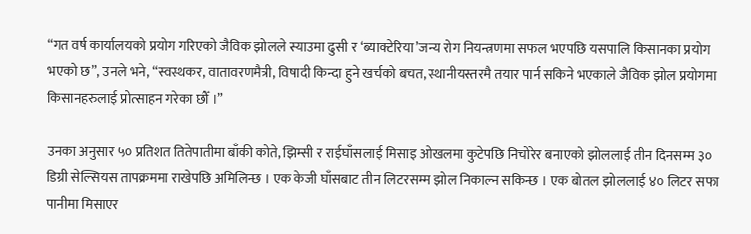“गत वर्ष कार्यालयको प्रयोग गरिएको जैविक झोलले स्याउमा ढुसी र ‘ब्याक्टेरिया’जन्य रोग नियन्त्रणमा सफल भएपछि यसपालि किसानका प्रयोग भएको छ”, उनले भने, “स्वस्थकर, वातावरणमैत्री, विषादी किन्दा हुने खर्चको बचत, स्थानीयस्तरमै तयार पार्न सकिने भएकाले जैविक झोल प्रयोगमा किसानहरुलाई प्रोत्साहन गरेका छौँ ।”

उनका अनुसार ५० प्रतिशत तितेपातीमा बाँकी कोते, झिम्सी र राईघाँसलाई मिसाइ ओखलमा कुटेपछि निचोरेर बनाएको झोललाई तीन दिनसम्म ३० डिग्री सेल्सियस तापक्रममा राखेपछि अमिलिन्छ । एक केजी घाँसबाट तीन लिटरसम्म झोल निकाल्न सकिन्छ । एक बोतल झोललाई ४० लिटर सफा पानीमा मिसाएर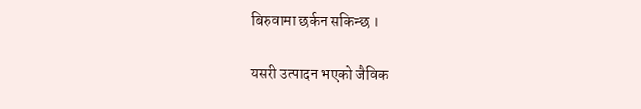बिरुवामा छर्कन सकिन्छ ।

यसरी उत्पादन भएको जैविक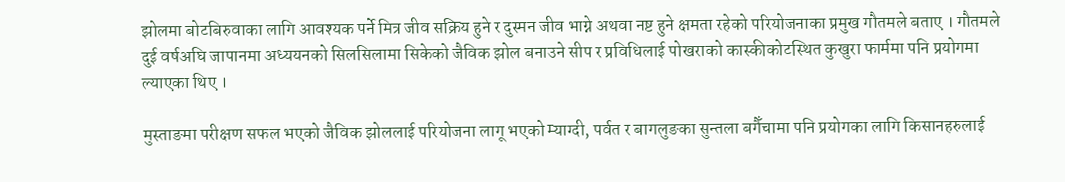झोलमा बोटबिरुवाका लागि आवश्यक पर्ने मित्र जीव सक्रिय हुने र दुस्मन जीव भाग्ने अथवा नष्ट हुने क्षमता रहेको परियोजनाका प्रमुख गौतमले बताए । गौतमले दुई वर्षअघि जापानमा अध्ययनको सिलसिलामा सिकेको जैविक झोल बनाउने सीप र प्रविधिलाई पोखराको कास्कीकोटस्थित कुखुरा फार्ममा पनि प्रयोगमा ल्याएका थिए ।

मुस्ताङमा परीक्षण सफल भएको जैविक झोललाई परियोजना लागू भएको म्याग्दी, पर्वत र बागलुङका सुन्तला बगैँचामा पनि प्रयोगका लागि किसानहरुलाई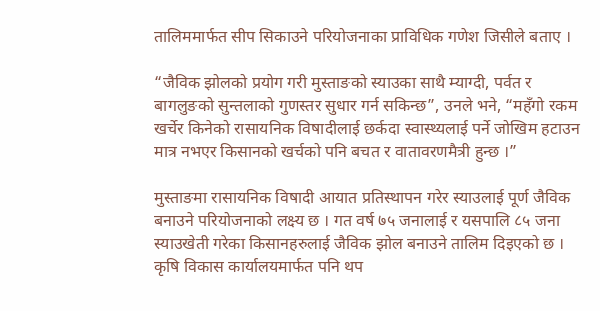तालिममार्फत सीप सिकाउने परियोजनाका प्राविधिक गणेश जिसीले बताए ।

“जैविक झोलको प्रयोग गरी मुस्ताङको स्याउका साथै म्याग्दी, पर्वत र बागलुङको सुन्तलाको गुणस्तर सुधार गर्न सकिन्छ”, उनले भने, “महँगो रकम खर्चेर किनेको रासायनिक विषादीलाई छर्कदा स्वास्थ्यलाई पर्ने जोखिम हटाउन मात्र नभएर किसानको खर्चको पनि बचत र वातावरणमैत्री हुन्छ ।”

मुस्ताङमा रासायनिक विषादी आयात प्रतिस्थापन गरेर स्याउलाई पूर्ण जैविक बनाउने परियोजनाको लक्ष्य छ । गत वर्ष ७५ जनालाई र यसपालि ८५ जना स्याउखेती गरेका किसानहरुलाई जैविक झोल बनाउने तालिम दिइएको छ । कृषि विकास कार्यालयमार्फत पनि थप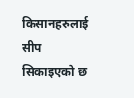किसानहरुलाई सीप सिकाइएको छ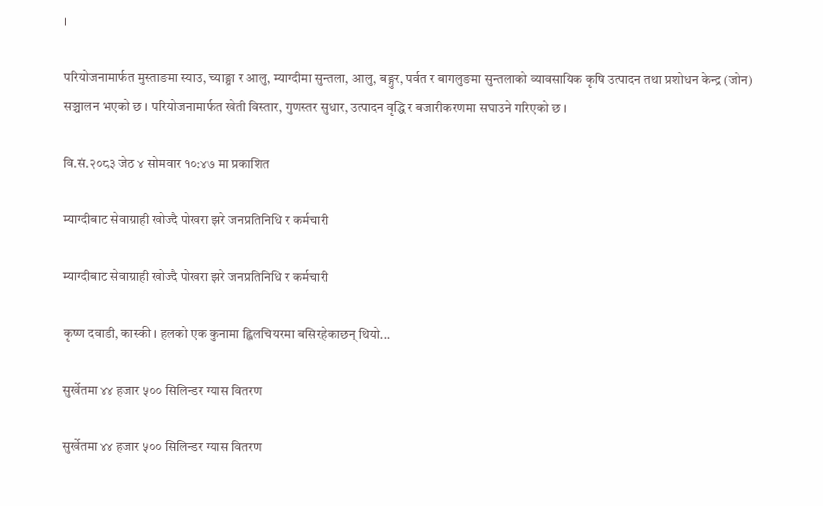।

परियोजनामार्फत मुस्ताङमा स्याउ, च्याङ्ग्रा र आलु, म्याग्दीमा सुन्तला, आलु, बङ्गुर, पर्वत र बागलुङमा सुन्तलाको व्यावसायिक कृषि उत्पादन तथा प्रशोधन केन्द्र (जोन) सञ्चालन भएको छ । परियोजनामार्फत खेती विस्तार, गुणस्तर सुधार, उत्पादन वृद्धि र बजारीकरणमा सघाउने गरिएको छ ।

वि.सं.२०८३ जेठ ४ सोमवार १०:४७ मा प्रकाशित

म्याग्दीबाट सेवाग्राही खोज्दै पोखरा झरे जनप्रतिनिधि र कर्मचारी

म्याग्दीबाट सेवाग्राही खोज्दै पोखरा झरे जनप्रतिनिधि र कर्मचारी

कृष्ण दवाडी, कास्की । हलको एक कुनामा ह्विलचियरमा बसिरहेकाछन् थियो...

सुर्खेतमा ४४ हजार ५०० सिलिन्डर ग्यास वितरण

सुर्खेतमा ४४ हजार ५०० सिलिन्डर ग्यास वितरण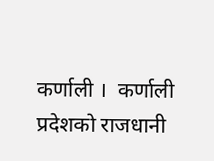कर्णाली ।  कर्णाली प्रदेशको राजधानी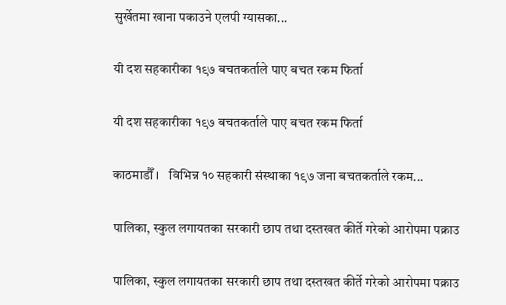सुर्खेतमा खाना पकाउने एलपी ग्यासका...

यी दश सहकारीका १९७ बचतकर्ताले पाए बचत रकम फिर्ता

यी दश सहकारीका १९७ बचतकर्ताले पाए बचत रकम फिर्ता

काठमाडौँ ।   विभिन्न १० सहकारी संस्थाका १९७ जना बचतकर्ताले रकम...

पालिका, स्कुल लगायतका सरकारी छाप तथा दस्तखत कीर्ते गरेको आरोपमा पक्राउ

पालिका, स्कुल लगायतका सरकारी छाप तथा दस्तखत कीर्ते गरेको आरोपमा पक्राउ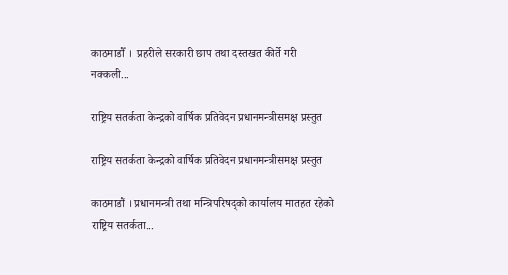काठमाडौँ ।  प्रहरीले सरकारी छाप तथा दस्तखत कीर्ते गरी नक्कली...

राष्ट्रिय सतर्कता केन्द्रको वार्षिक प्रतिवेदन प्रधानमन्त्रीसमक्ष प्रस्तुत

राष्ट्रिय सतर्कता केन्द्रको वार्षिक प्रतिवेदन प्रधानमन्त्रीसमक्ष प्रस्तुत

काठमाडौं । प्रधानमन्त्री तथा मन्त्रिपरिषद्को कार्यालय मातहत रहेको राष्ट्रिय सतर्कता...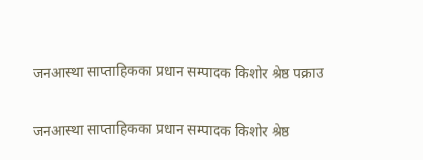जनआस्था साप्ताहिकका प्रधान सम्पादक किशोर श्रेष्ठ पक्राउ

जनआस्था साप्ताहिकका प्रधान सम्पादक किशोर श्रेष्ठ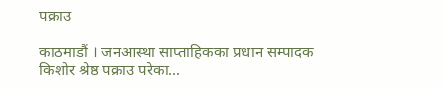पक्राउ

काठमाडौं । जनआस्था साप्ताहिकका प्रधान सम्पादक किशोर श्रेष्ठ पक्राउ परेका...